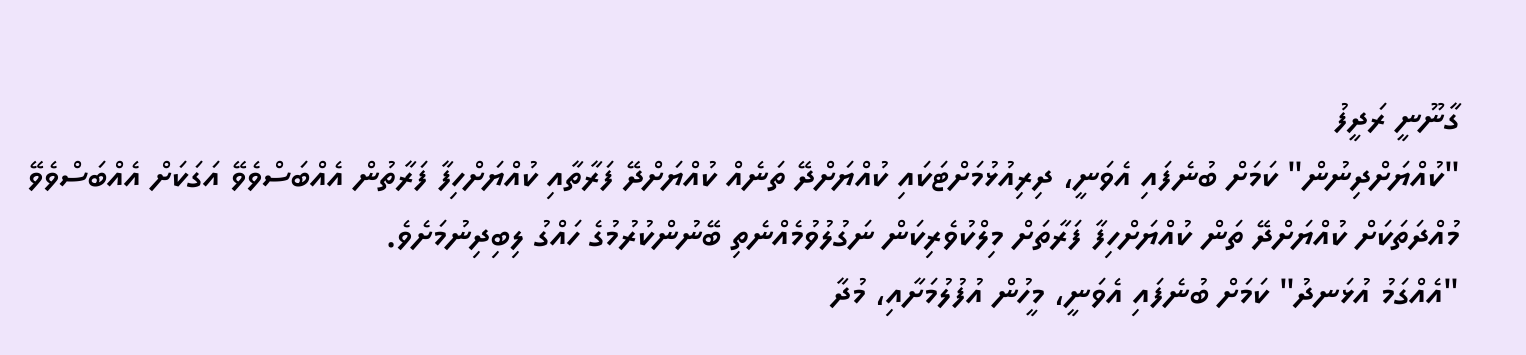ގާނޫނީ ރަދީފު
"ކުއްޔަށްދިނުން" ކަމަށް ބުނެފައި އެވަނީ، ދިރިއުޅުމަށްޓަކައި ކުއްޔަށްދޭ ތަނެއް ކުއްޔަށްދޭ ފަރާތާއި ކުއްޔަށްހިފާ ފަރާތުން އެއްބަސްވެވޭ އަގަކަށް އެއްބަސްވެވޭ މުއްދަތަކަށް ކުއްޔަށްދޭ ތަން ކުއްޔަށްހިފާ ފަރާތަށް މިލްކުވެރިކަން ނަގުލުވުމެއްނެތި ބޭނުންކުރުމުގެ ހައްގު ލިބިދިނުމަށެވެ.
"އެއްގަމު އުޅަނދު" ކަމަށް ބުނެފައި އެވަނީ، މީހުން އުފުލުމަށާއި، މުދާ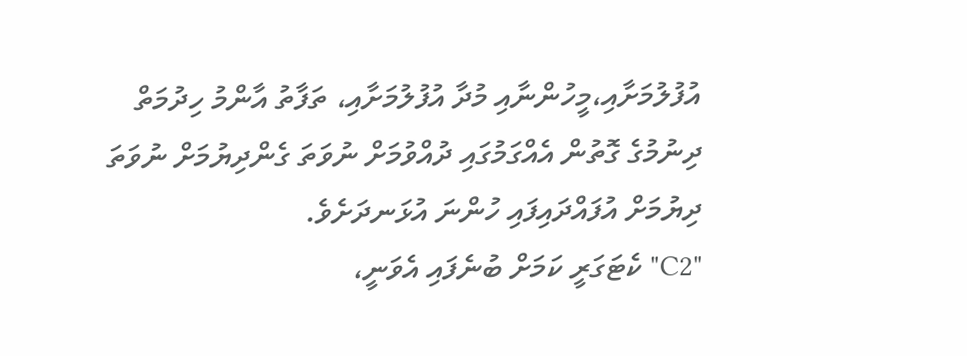އުފުލުމަށާއި،މީހުންނާއި މުދާ އުފުލުމަށާއި، ތަފާތު އާންމު ހިދުމަތް ދިނުމުގެ ގޮތުން އެއްގަމުގައި ދުއްވުމަށް ނުވަތަ ގެންދިޔުމަށް ނުވަތަ ދިޔުމަށް އުފައްދައިފައި ހުންނަ އުޅަނދަށެވެ.
"C2" ކެޓަގަރީ ކަމަށް ބުނެފައި އެވަނީ،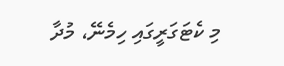މި ކެޓަގަރީގައި ހިމެނޭ، މުދާ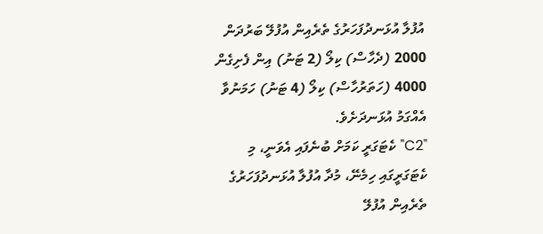އުފުލާ އުޅަނދުފަހަރުގެ ތެރެއިން އުފުލޭ ބަރުދަން 2000 (ދެހާސް) ކިލޯ (2 ޓަނު) އިން ފެށިގެން 4000 (ހަތަރުހާސް) ކިލޯ (4 ޓަނު) ހަމަނުވާ އެއްގަމު އުޅަނދަށެވެ.
"C2" ކެޓަގަރީ ކަމަށް ބުނެފައި އެވަނީ، މި ކެޓަގަރީގައި ހިމެނޭ، މުދާ އުފުލާ އުޅަނދުފަހަރުގެ ތެރެއިން އުފުލޭ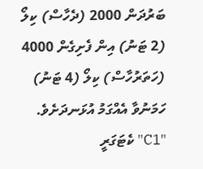ބަރުދަން 2000 (ދެހާސް) ކިލޯ (2 ޓަނު) އިން ފެށިގެން 4000 (ހަތަރުހާސް) ކިލޯ (4 ޓަނު) ހަމަނުވާ އެއްގަމު އުޅަނދަށެވެ.
"C1" ކެޓަގަރީ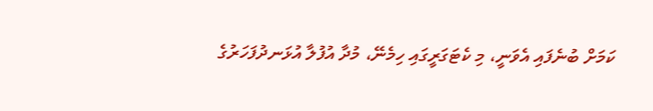ކަމަށް ބުނެފައި އެވަނީ، މި ކެޓަގަރީގައި ހިމެނޭ، މުދާ އުފުލާ އުޅަނދުފަހަރުގެ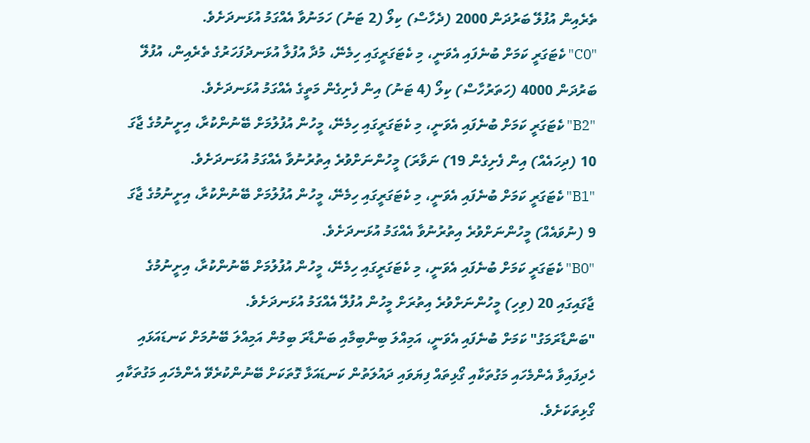ތެރެއިން އުފުލޭ ބަރުދަން 2000 (ދެހާސް) ކިލޯ (2 ޓަނު) ހަމަނުވާ އެއްގަމު އުޅަނދަށެވެ.
"C0" ކެޓަގަރީ ކަމަށް ބުނެފައި އެވަނީ، މި ކެޓަގަރީގައި ހިމެނޭ، މުދާ އުފުލާ އުޅަނދުފަހަރުގެ ތެރެއިން، އުފުލޭ ބަރުދަން 4000 (ހަތަރުހާސް) ކިލޯ (4 ޓަނު) އިން ފެށިގެން މަތީގެ އެއްގަމު އުޅަނދަށެވެ.
"B2" ކެޓަގަރީ ކަމަށް ބުނެފައި އެވަނީ، މި ކެޓަގަރީގައި ހިމެނޭ، މީހުން އުފުލުމަށް ބޭނުންކުރާ، އިށީނުމުގެ ޖާގަ 10 (ދިހައެއް) އިން ފެށިގެން 19) ނަވާރަ) މީހުންނަށްވުރެ އިތުރުނުވާ އެއްގަމު އުޅަނދަށެވެ.
"B1" ކެޓަގަރީ ކަމަށް ބުނެފައި އެވަނީ، މި ކެޓަގަރީގައި ހިމެނޭ، މީހުން އުފުލުމަށް ބޭނުންކުރާ، އިށީނުމުގެ ޖާގަ 9 (ނުވައެއް) މީހުންނަށްވުރެ އިތުރުނުވާ އެއްގަމު އުޅަނދަށެވެ.
"B0" ކެޓަގަރީ ކަމަށް ބުނެފައި އެވަނީ، މި ކެޓަގަރީގައި ހިމެނޭ، މީހުން އުފުލުމަށް ބޭނުންކުރާ، އިށީނުމުގެ ޖާގައިގައި 20 (ވިހި) މީހުންނަށްވުރެ އިތުރަށް މީހުން އުފުލޭ އެއްގަމު އުޅަނދަށެވެ.
"ބަންޑާރަމަގު" ކަމަށް ބުނެފައި އެވަނީ، އަމިއްލަ ބިންބިމާއި ބަންޑާރަ ބިމުން އަމިއްލަ ބޭނުމަށް ކަނޑައަޅައި ހެދިފައިވާ އެންމެހައި މަގުތަކާއި ގޯޅިތައް ފިޔަވައި ދައުލަތުން ކަނޑައަޅާ ގޮތަކަށް ބޭނުންކުރެވޭ އެންމެހައި މަގުތަކާއި ގޯޅިތަކަށެވެ.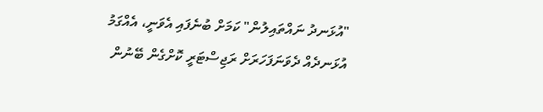"އުޅަނދު ނައްތައިލުން" ކަމަށް ބުނެފައި އެވަނީ، އެއްގަމު އުޅަނދެއް ދެވަނަފަހަރަށް ރަޖިސްޓަރީ ކޮށްގެން ބޭނުން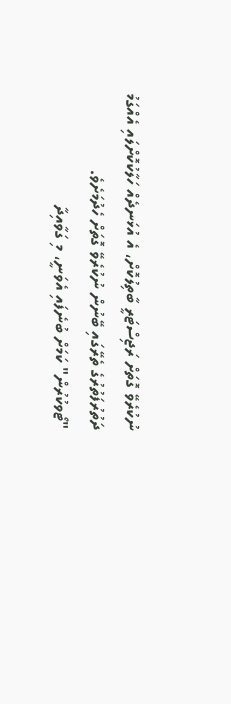ނުކުރެވޭ ގޮތަށް ރަޖިސްޓަރީ ބާތިލުކޮށް، އެ އުޅަނދެއް ހަލާކުކޮށްލައި އެއްގަމު ދަތުރުފަތުރުގެ ތެރޭގައި ބޭނުން ނުކުރެވޭ ގޮތަށް ހެދުމަށެވެ.
"ޓޯވކުރުން" ކަމަށް ބުނެފައި އެވަނީ، މި ގަވާއިދާ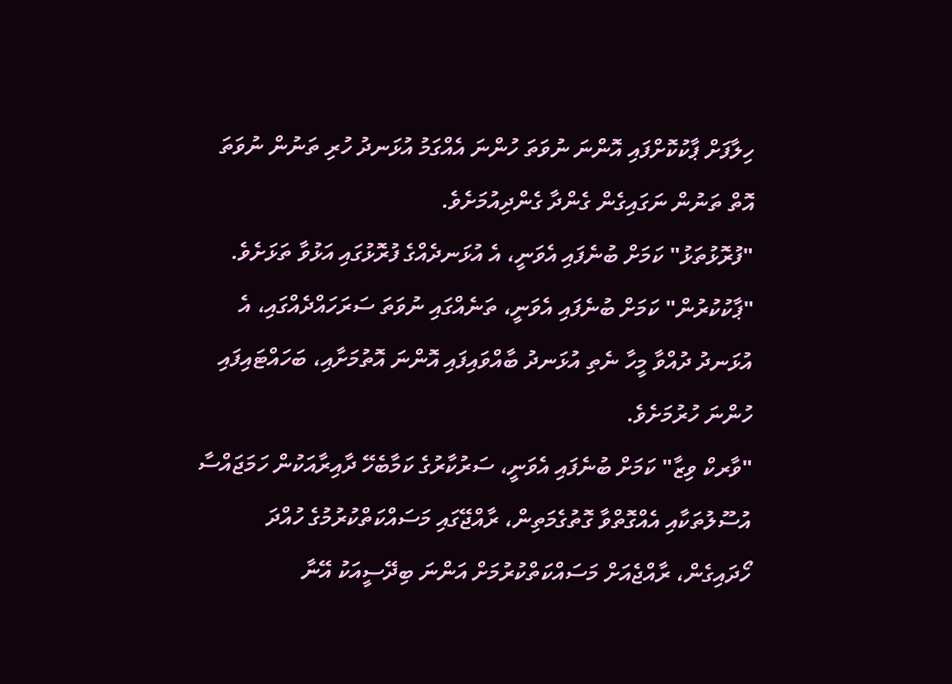ހިލާފަށް ޕާކުކޮށްފައި އޮންނަ ނުވަތަ ހުންނަ އެއްގަމު އުޅަނދު ހުރި ތަނުން ނުވަތަ އޮތް ތަނުން ނަގައިގެން ގެންދާ ގެންދިއުމަށެވެ.
"ފުރޮޅުތަޅު" ކަމަށް ބުނެފައި އެވަނީ، އެ އުޅަނދެއްގެ ފުރޮޅުގައި އަޅުވާ ތަޅަށެވެ.
"ޕާކުކުރުން" ކަމަށް ބުނެފައި އެވަނީ، ތަނެއްގައި ނުވަތަ ސަރަހައްދެއްގައި، އެ އުޅަނދު ދުއްވާ މީހާ ނެތި އުޅަނދު ބާއްވައިފައި އޮންނަ އޮތުމަށާއި، ބަހައްޓައިފައި ހުންނަ ހުރުމަށެވެ.
"ވާރކް ވިޒާ" ކަމަށް ބުނެފައި އެވަނީ، ސަރުކާރުގެ ކަމާބެހޭ ދާއިރާއަކުން ހަމަޖައްސާ އުސޫލުތަކާއި އެއްގޮތްވާ ގޮތުގެމަތިން، ރާއްޖޭގައި މަސައްކަތްކުރުމުގެ ހުއްދަ ހޯދައިގެން، ރާއްޖެއަށް މަސައްކަތްކުރުމަށް އަންނަ ބިދޭސީއަކު އޭނާ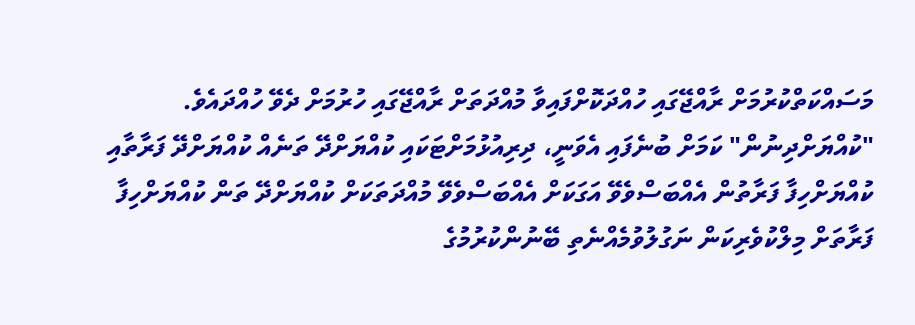މަސައްކަތްކުރުމަށް ރާއްޖޭގައި ހުއްދަކޮށްފައިވާ މުއްދަތަށް ރާއްޖޭގައި ހުރުމަށް ދެވޭ ހުއްދައެވެ.
"ކުއްޔަށްދިނުން" ކަމަށް ބުނެފައި އެވަނީ، ދިރިއުޅުމަށްޓަކައި ކުއްޔަށްދޭ ތަނެއް ކުއްޔަށްދޭ ފަރާތާއި ކުއްޔަށްހިފާ ފަރާތުން އެއްބަސްވެވޭ އަގަކަށް އެއްބަސްވެވޭ މުއްދަތަކަށް ކުއްޔަށްދޭ ތަން ކުއްޔަށްހިފާ ފަރާތަށް މިލްކުވެރިކަން ނަގުލުވުމެއްނެތި ބޭނުންކުރުމުގެ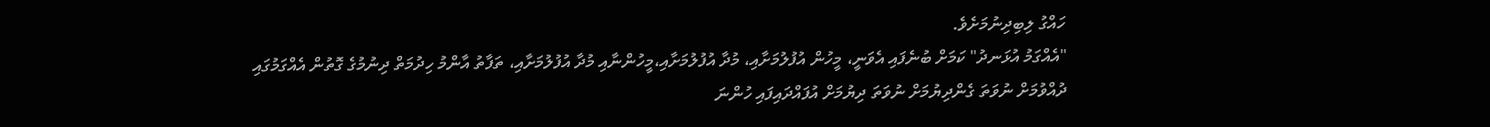ހައްގު ލިބިދިނުމަށެވެ.
"އެއްގަމު އުޅަނދު" ކަމަށް ބުނެފައި އެވަނީ، މީހުން އުފުލުމަށާއި، މުދާ އުފުލުމަށާއި،މީހުންނާއި މުދާ އުފުލުމަށާއި، ތަފާތު އާންމު ހިދުމަތް ދިނުމުގެ ގޮތުން އެއްގަމުގައި ދުއްވުމަށް ނުވަތަ ގެންދިޔުމަށް ނުވަތަ ދިޔުމަށް އުފައްދައިފައި ހުންނަ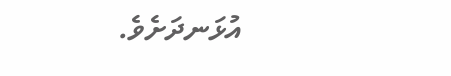އުޅަނދަށެވެ.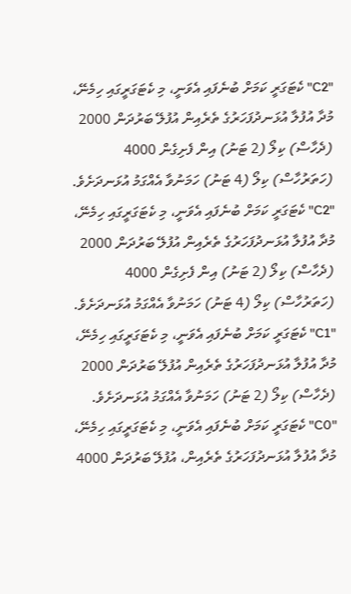"C2" ކެޓަގަރީ ކަމަށް ބުނެފައި އެވަނީ، މި ކެޓަގަރީގައި ހިމެނޭ، މުދާ އުފުލާ އުޅަނދުފަހަރުގެ ތެރެއިން އުފުލޭ ބަރުދަން 2000 (ދެހާސް) ކިލޯ (2 ޓަނު) އިން ފެށިގެން 4000 (ހަތަރުހާސް) ކިލޯ (4 ޓަނު) ހަމަނުވާ އެއްގަމު އުޅަނދަށެވެ.
"C2" ކެޓަގަރީ ކަމަށް ބުނެފައި އެވަނީ، މި ކެޓަގަރީގައި ހިމެނޭ، މުދާ އުފުލާ އުޅަނދުފަހަރުގެ ތެރެއިން އުފުލޭ ބަރުދަން 2000 (ދެހާސް) ކިލޯ (2 ޓަނު) އިން ފެށިގެން 4000 (ހަތަރުހާސް) ކިލޯ (4 ޓަނު) ހަމަނުވާ އެއްގަމު އުޅަނދަށެވެ.
"C1" ކެޓަގަރީ ކަމަށް ބުނެފައި އެވަނީ، މި ކެޓަގަރީގައި ހިމެނޭ، މުދާ އުފުލާ އުޅަނދުފަހަރުގެ ތެރެއިން އުފުލޭ ބަރުދަން 2000 (ދެހާސް) ކިލޯ (2 ޓަނު) ހަމަނުވާ އެއްގަމު އުޅަނދަށެވެ.
"C0" ކެޓަގަރީ ކަމަށް ބުނެފައި އެވަނީ، މި ކެޓަގަރީގައި ހިމެނޭ، މުދާ އުފުލާ އުޅަނދުފަހަރުގެ ތެރެއިން، އުފުލޭ ބަރުދަން 4000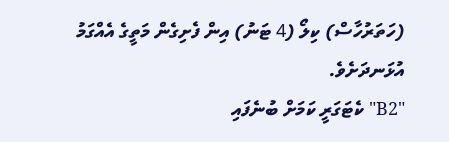(ހަތަރުހާސް) ކިލޯ (4 ޓަނު) އިން ފެށިގެން މަތީގެ އެއްގަމު އުޅަނދަށެވެ.
"B2" ކެޓަގަރީ ކަމަށް ބުނެފައި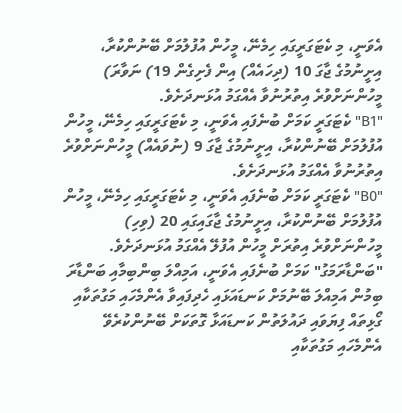އެވަނީ، މި ކެޓަގަރީގައި ހިމެނޭ، މީހުން އުފުލުމަށް ބޭނުންކުރާ، އިށީނުމުގެ ޖާގަ 10 (ދިހައެއް) އިން ފެށިގެން 19) ނަވާރަ) މީހުންނަށްވުރެ އިތުރުނުވާ އެއްގަމު އުޅަނދަށެވެ.
"B1" ކެޓަގަރީ ކަމަށް ބުނެފައި އެވަނީ، މި ކެޓަގަރީގައި ހިމެނޭ، މީހުން އުފުލުމަށް ބޭނުންކުރާ، އިށީނުމުގެ ޖާގަ 9 (ނުވައެއް) މީހުންނަށްވުރެ އިތުރުނުވާ އެއްގަމު އުޅަނދަށެވެ.
"B0" ކެޓަގަރީ ކަމަށް ބުނެފައި އެވަނީ، މި ކެޓަގަރީގައި ހިމެނޭ، މީހުން އުފުލުމަށް ބޭނުންކުރާ، އިށީނުމުގެ ޖާގައިގައި 20 (ވިހި) މީހުންނަށްވުރެ އިތުރަށް މީހުން އުފުލޭ އެއްގަމު އުޅަނދަށެވެ.
"ބަންޑާރަމަގު" ކަމަށް ބުނެފައި އެވަނީ، އަމިއްލަ ބިންބިމާއި ބަންޑާރަ ބިމުން އަމިއްލަ ބޭނުމަށް ކަނޑައަޅައި ހެދިފައިވާ އެންމެހައި މަގުތަކާއި ގޯޅިތައް ފިޔަވައި ދައުލަތުން ކަނޑައަޅާ ގޮތަކަށް ބޭނުންކުރެވޭ އެންމެހައި މަގުތަކާއި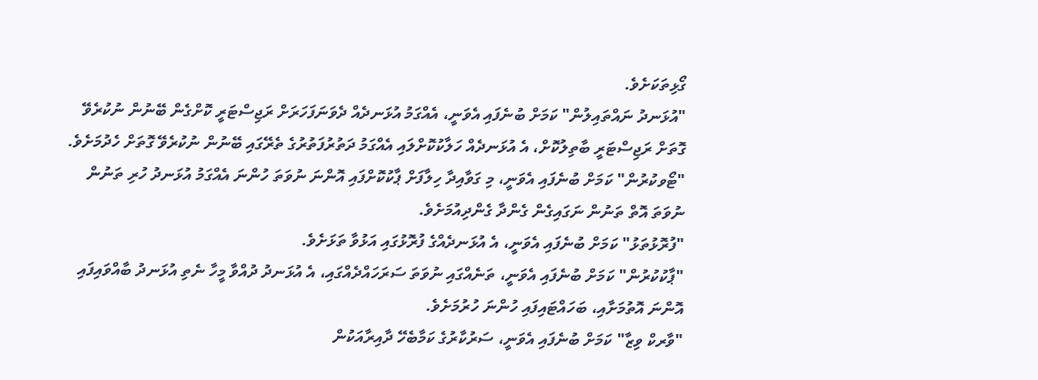ގޯޅިތަކަށެވެ.
"އުޅަނދު ނައްތައިލުން" ކަމަށް ބުނެފައި އެވަނީ، އެއްގަމު އުޅަނދެއް ދެވަނަފަހަރަށް ރަޖިސްޓަރީ ކޮށްގެން ބޭނުން ނުކުރެވޭ ގޮތަށް ރަޖިސްޓަރީ ބާތިލުކޮށް، އެ އުޅަނދެއް ހަލާކުކޮށްލައި އެއްގަމު ދަތުރުފަތުރުގެ ތެރޭގައި ބޭނުން ނުކުރެވޭ ގޮތަށް ހެދުމަށެވެ.
"ޓޯވކުރުން" ކަމަށް ބުނެފައި އެވަނީ، މި ގަވާއިދާ ހިލާފަށް ޕާކުކޮށްފައި އޮންނަ ނުވަތަ ހުންނަ އެއްގަމު އުޅަނދު ހުރި ތަނުން ނުވަތަ އޮތް ތަނުން ނަގައިގެން ގެންދާ ގެންދިއުމަށެވެ.
"ފުރޮޅުތަޅު" ކަމަށް ބުނެފައި އެވަނީ، އެ އުޅަނދެއްގެ ފުރޮޅުގައި އަޅުވާ ތަޅަށެވެ.
"ޕާކުކުރުން" ކަމަށް ބުނެފައި އެވަނީ، ތަނެއްގައި ނުވަތަ ސަރަހައްދެއްގައި، އެ އުޅަނދު ދުއްވާ މީހާ ނެތި އުޅަނދު ބާއްވައިފައި އޮންނަ އޮތުމަށާއި، ބަހައްޓައިފައި ހުންނަ ހުރުމަށެވެ.
"ވާރކް ވިޒާ" ކަމަށް ބުނެފައި އެވަނީ، ސަރުކާރުގެ ކަމާބެހޭ ދާއިރާއަކުން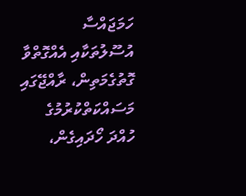ހަމަޖައްސާ އުސޫލުތަކާއި އެއްގޮތްވާ ގޮތުގެމަތިން، ރާއްޖޭގައި މަސައްކަތްކުރުމުގެ ހުއްދަ ހޯދައިގެން،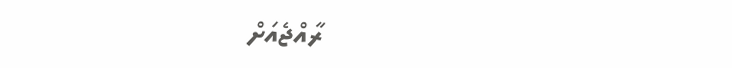ރާއްޖެއަށް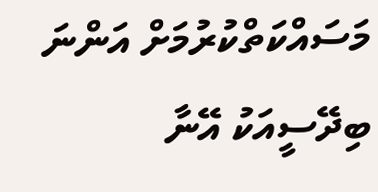މަސައްކަތްކުރުމަށް އަންނަ ބިދޭސީއަކު އޭނާ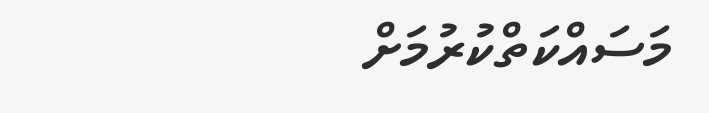މަސައްކަތްކުރުމަށް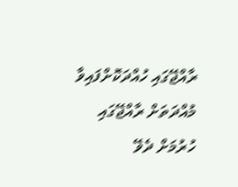ރާއްޖޭގައި ހުއްދަކޮށްފައިވާ މުއްދަތަށް ރާއްޖޭގައި ހުރުމަށް ދެވޭ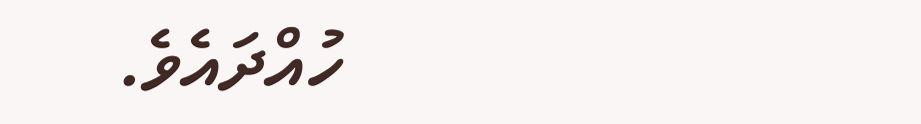ހުއްދައެވެ.